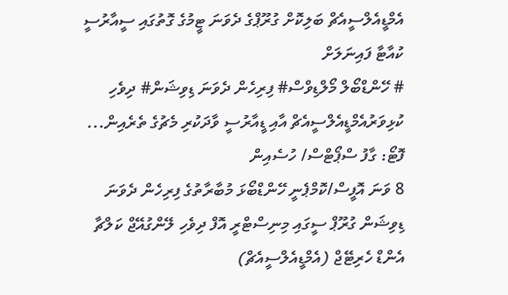އެމްޑީއެލްސީއެޗް ބަލިކޮށް ގުރޫޕްގެ ދެވަނަ ޓީމުގެ ގޮތުގައި ސީއާރުސީ ކުއާޓާ ފައިނަލަށް
# ހޭންޑްބޯލް މޯލްޑިވްސް# ފިރިހެން ދެވަނަ ޑިވިޝަން# ދިވެހި ކުޅިވަރުއެމްޑީއެލްސީއެޗް އާއި ޑީއާރުސީ ވާދަކުރި މެޗުގެ ތެރެއިން... ފޮޓޯ: ގާފު ސްޕޯޓްސް/ ހުސެއިން
8 ވަނަ އޮފީސް/ކޮމްޕެނީ ހޭންޑްބޯޅަ މުބާރާތުގެ ފިރިހެން ދެވަނަ ޑިވިޝަން ގުރޫޕް ސީގައި މިނިސްޓްރީ އޮފް ދިވެހި ލޭންގުއޭޖް ކަލްޗާ އެންޑް ހެރިޓޭޖް (އެމްޑީއެލްސީއެޗް)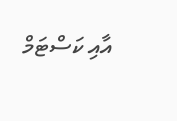އާއި ކަސްޓަމް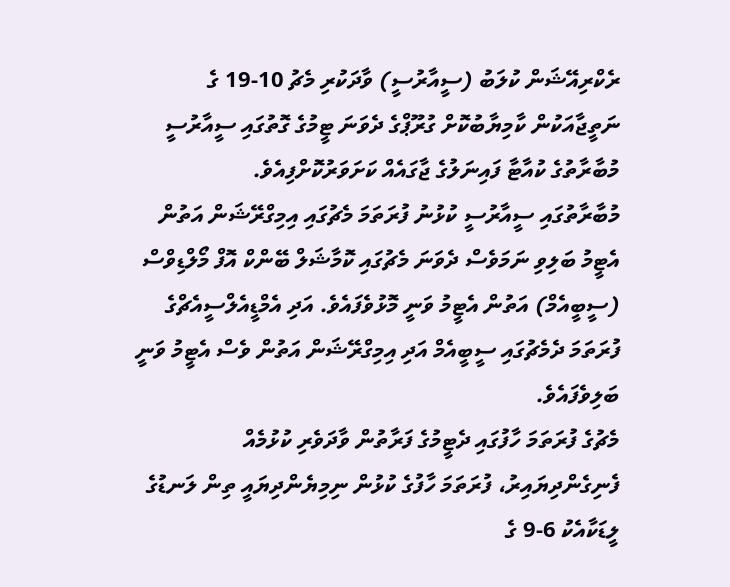ރެކްރިއޭޝަން ކުލަބު (ސީއާރުސީ) ވާދަކުރި މެޗު 10-19 ގެ ނަތީޖާއަކުން ކާމިޔާބުކޮށް ގުރޫޕްގެ ދެވަނަ ޓީމުގެ ގޮތުގައި ސީއާރުސީ މުބާރާތުގެ ކުއާޓާ ފައިނަލުގެ ޖާގައެއް ކަށަވަރުކޮށްފިއެވެ.
މުބާރާތުގައި ސީއާރުސީ ކުޅުނު ފުރަތަމަ މެޗުގައި އިމިގްރޭޝަން އަތުން އެޓީމު ބަލިވި ނަމަވެސް ދެވަނަ މެޗުގައި ކޮމާޝަލް ބޭންކް އޮފް މޯލްޑިވްސް (ސީބީއެމް) އަތުން އެޓީމު ވަނީ މޮޅުވެފައެވެ. އަދި އެމްޑީއެލްސީއެޗްގެ ފުރަތަމަ ދެމެޗުގައި ސީބީއެމް އަދި އިމިގްރޭޝަން އަތުން ވެސް އެޓީމު ވަނީ ބަލިވެފައެވެ.
މެޗުގެ ފުރަތަމަ ހާފުގައި ދެޓީމުގެ ފަރާތުން ވާދަވެރި ކުޅުމެއް ފެނިގެންދިޔައިރު، ފުރަތަމަ ހާފުގެ ކުޅުން ނިމިޔެންދިޔައީ ތިން ލަނޑުގެ ލީޑަކާއެކު 6-9 ގެ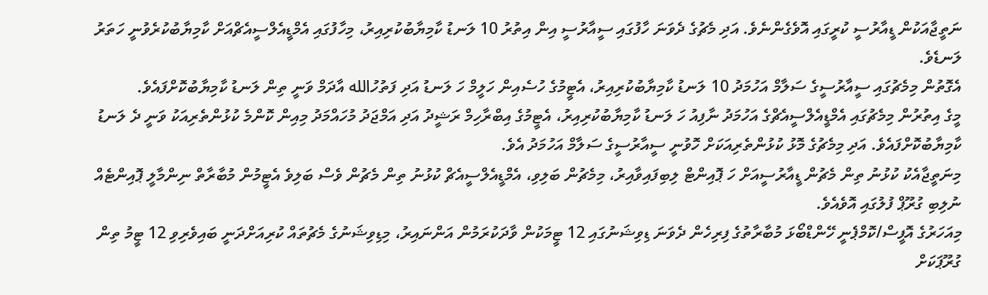ނަތީޖާއަކުން ޑީއާރުސީ ކުރީގައި އޮވެގެންނެވެ. އަދި މެޗުގެ ދެވަނަ ހާފުގައި ސީއާރުސީ އިން އިތުރު 10 ލަނޑު ކާމިޔާބުކުރިއިރު، މިހާފުގައި އެމްޑީއެލްސީއެޗްއަށް ކާމިޔާބުކުރެވުނީ ހަތަރު ލަނޑެވެ.
އެގޮތުން މިމެޗުގައި ސީއާރުސީގެ ސަލާމް އަހުމަދު 10 ލަނޑު ކާމިޔާބުކުރިއިރު، އެޓީމުގެ ހުސެއިން ހަލީމް ހަ ލަނޑު އަދި ފަތުހުالله އާދަމް ވަނީ ތިން ލަނޑު ކާމިޔާބުކޮށްފައެވެ.
މީގެ އިތުރުން މިމެޗުގައި އެމްޑީއެލްސީއެޗްގެ އަހުމަދު ނާފިއު ހަ ލަނޑު ކާމިޔާބުކުރިއިރު، އެޓީމުގެ އިބްރާހިމް ރަޝީދު އަދި އަމްޖަދު މުހައްމަދު މިއިން ކޮންމެ ކުޅުންތެރިއަކު ވަނީ ދެ ލަނޑު ކާމިޔާބުކޮށްފައެވެ. އަދި މިމެޗުގެ މޮޅު ކުޅުންތެރިއަކަށް ހޮވުނީ ސީއާރުސީގެ ސަލާމް އަހުމަދު އެވެ.
މިނަތީޖާއެކު ކުޅުނު ތިން މެޗުން ޑީއާރުސީއަށް ހަ ޕޮއިންޓް ލިބިފައިވާއިރު، މިމެޗުން ބަލިވި، އެމްޑީއެލްސީއެޗް ކުޅުނު ތިން މެޗުން ވެސް ބަލިވެ އެޓީމުން މުބާރާތް ނިންމާލީ ޕޮއިންޓެއް ނުލިބި ގުރޫޕް ފުލުގައި އޮވެއެވެ.
މިއަހަރުގެ އޮފީސް/ކޮމްޕެނީ ހޭންޑްބޯޅަ މުބާރާތުގެ ފިރިހެން ދެވަނަ ޑިވިޝަނުގައި 12 ޓީމަކުން ވާދަކުރަމުން އަންނައިރު، މިޑިވިޝަނުގެ މެޗުތައް ކުރިއަށްދަނީ ބައިވެރިވި 12 ޓީމު ތިން ގުރޫޕަކަށް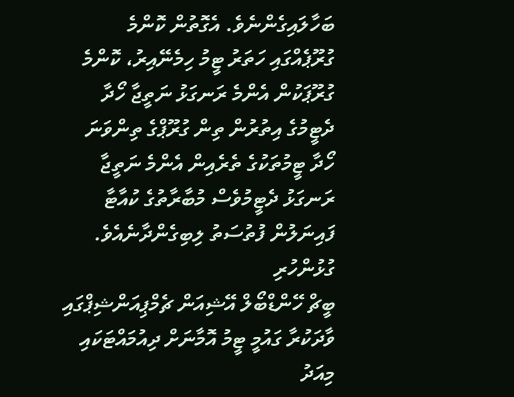ބަހާލައިގެންނެވެ. އެގޮތުން ކޮންމެ ގުރޫޕެއްގައި ހަތަރު ޓީމު ހިމެނޭއިރު، ކޮންމެ ގުރޫޕަކުން އެންމެ ރަނގަޅު ނަތީޖާ ހޯދާ ދެޓީމުގެ އިތުރުން ތިން ގުރޫޕްގެ ތިންވަނަ ހޯދާ ޓީމުތަކުގެ ތެރެއިން އެންމެ ނަތީޖާ ރަނގަޅު ދެޓީމުވެސް މުބާރާތުގެ ކުއާޓާ ފައިނަލުން ފުތުސަތު ލިބިގެންދާނެއެވެ.
ގުޅުންހުރި
ބީޗް ހޭންޑްބޯލް އޭޝިއަން ޗެމްޕިއަންޝިޕްގައި ވާދަކުރާ ގައުމީ ޓީމު އޮމާނަށް ދިއުމައްޓަކައި މިއަދު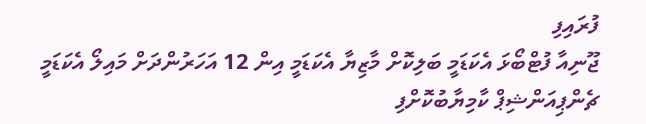ފުރައިފި
ޖޫނިއާ ފުޓްބޯޅަ އެކަޑަމީ ބަލިކޮށް މާޒިޔާ އެކަޑަމީ އިން 12 އަހަރުންދަށް މައިލޯ އެކަޑަމީ ޗެންޕިއަންޝިޕް ކާމިޔާބުކޮށްފި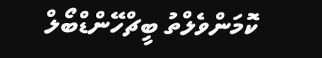ކޮމަންވެލްތު ބީޗްހޭންޑްބޯލް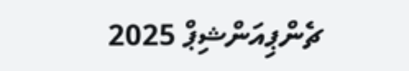ޗެންޕިއަންޝިޕް 2025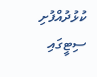ކުޅުދުއްފުށި ސިޓީގައި